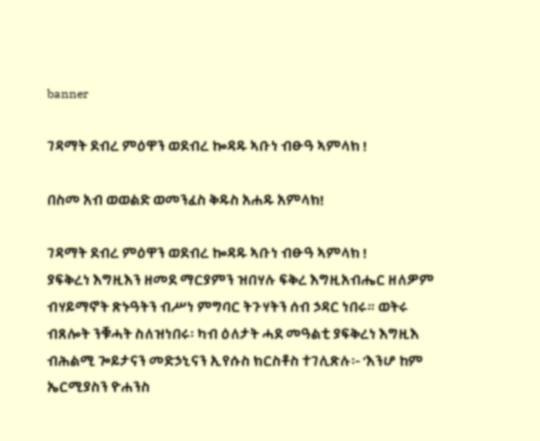banner

ገዳማት ደብረ ምዕዋን ወደብረ ኰዳዱ ኣቡነ ብፁዓ ኣምላክ !

በስመ አብ ወወልድ ወመንፈስ ቅዱስ አሐዱ አምላክ!

ገዳማት ደብረ ምዕዋን ወደብረ ኰዳዱ ኣቡነ ብፁዓ ኣምላክ !
ያፍቅረነ እግዚእን ዘመደ ማርያምን ዝበሃሉ ፍቅረ እግዚአብሔር ዘለዎም ብሃይማኖት ጽኑዓትን ብሥነ ምግባር ትጉሃትን ሰብ ኃዳር ነበሩ። ወትሩ ብጸሎት ንቑሓት ስለዝነበሩ፡ ካብ ዕለታት ሓደ መዓልቲ ያፍቅረነ እግዚእ ብሕልሚ ጐይታናን መድኃኒናን ኢየሱስ ክርስቶስ ተገሊጽሉ፡- ‘እንሆ ከም ኤርሚያስን ዮሐንስ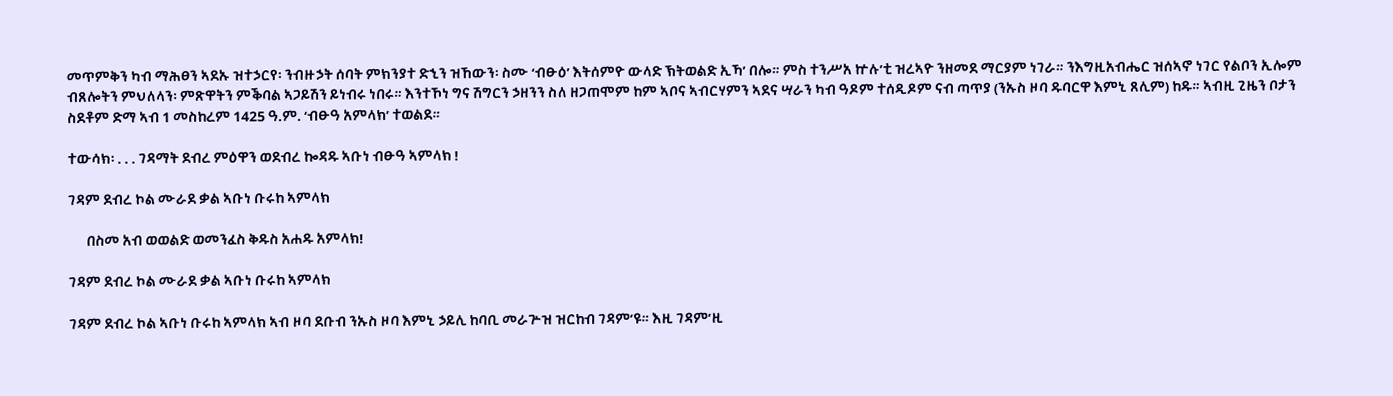መጥምቅን ካብ ማሕፀን ኣደኡ ዝተኃርየ፡ ንብዙኃት ሰባት ምክንያተ ድኂን ዝኸውን፡ ስሙ ‘ብፁዕ’ እትሰምዮ ውላድ ኽትወልድ ኢኻ’ በሎ። ምስ ተንሥአ ኵሉ’ቲ ዝረኣዮ ንዘመደ ማርያም ነገራ። ንእግዚአብሔር ዝሰኣኖ ነገር የልቦን ኢሎም ብጸሎትን ምህለላን፡ ምጽዋትን ምቕባል ኣጋይሽን ይነብሩ ነበሩ። እንተኾነ ግና ሽግርን ኃዘንን ስለ ዘጋጠሞም ከም ኣቦና ኣብርሃምን ኣደና ሣራን ካብ ዓዶም ተሰዲዶም ናብ ጣጥያ (ንኡስ ዞባ ዱባርዋ እምኒ ጸሊም) ከዱ። ኣብዚ ጊዜን ቦታን ስደቶም ድማ ኣብ 1 መስከረም 1425 ዓ.ም. ‘ብፁዓ አምላክ’ ተወልደ።

ተውሳክ፡ . . . ገዳማት ደብረ ምዕዋን ወደብረ ኰዳዱ ኣቡነ ብፁዓ ኣምላክ !

ገዳም ደብረ ኮል ሙራደ ቃል ኣቡነ ቡሩከ ኣምላክ

      በስመ አብ ወወልድ ወመንፈስ ቅዱስ አሐዱ አምላክ!

ገዳም ደብረ ኮል ሙራደ ቃል ኣቡነ ቡሩከ ኣምላክ

ገዳም ደብረ ኮል ኣቡነ ቡሩከ ኣምላክ ኣብ ዞባ ደቡብ ንኡስ ዞባ እምኒ ኃይሊ ከባቢ መራጕዝ ዝርከብ ገዳም’ዩ። እዚ ገዳም’ዚ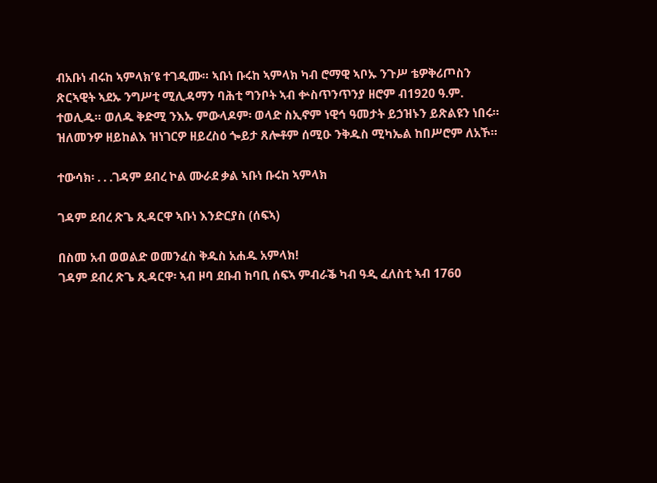ብአቡነ ብሩከ ኣምላክ’ዩ ተገዲሙ። ኣቡነ ቡሩከ ኣምላክ ካብ ሮማዊ ኣቦኡ ንጉሥ ቴዎቅሪጦስን ጽርኣዊት ኣደኡ ንግሥቲ ሚሊዳማን ባሕቲ ግንቦት ኣብ ቍስጥንጥንያ ዘሮም ብ1920 ዓ.ም. ተወሊዱ። ወለዱ ቅድሚ ንእኡ ምውላዶም፡ ወላድ ስኢኖም ነዊኅ ዓመታት ይኃዝኑን ይጽልዩን ነበሩ። ዝለመንዎ ዘይከልእ ዝነገርዎ ዘይረስዕ ጐይታ ጸሎቶም ሰሚዑ ንቅዱስ ሚካኤል ከበሥሮም ለአኾ።

ተውሳክ፡ . . .ገዳም ደብረ ኮል ሙራደ ቃል ኣቡነ ቡሩከ ኣምላክ

ገዳም ደብረ ጽጌ ጺዳርዋ ኣቡነ እንድርያስ (ሰፍኣ)

በስመ አብ ወወልድ ወመንፈስ ቅዱስ አሐዱ አምላክ!
ገዳም ደብረ ጽጌ ጺዳርዋ፡ ኣብ ዞባ ደቡብ ከባቢ ሰፍኣ ምብራቕ ካብ ዓዲ ፈለስቲ ኣብ 1760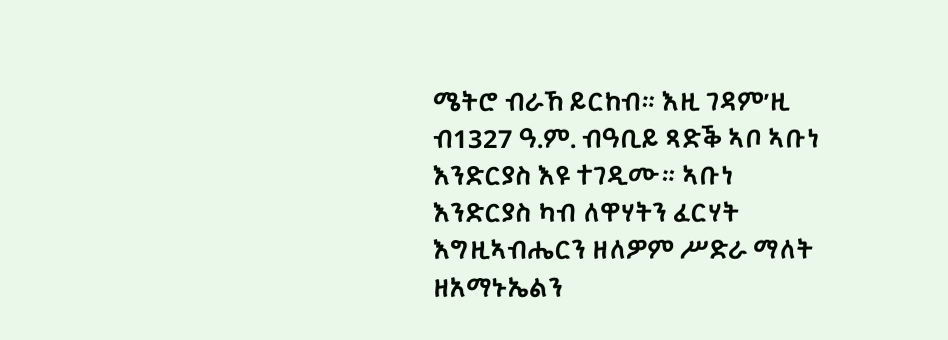ሜትሮ ብራኸ ይርከብ። እዚ ገዳም’ዚ ብ1327 ዓ.ም. ብዓቢይ ጻድቕ ኣቦ ኣቡነ እንድርያስ እዩ ተገዲሙ። ኣቡነ እንድርያስ ካብ ለዋሃትን ፈርሃት እግዚኣብሔርን ዘለዎም ሥድራ ማለት ዘአማኑኤልን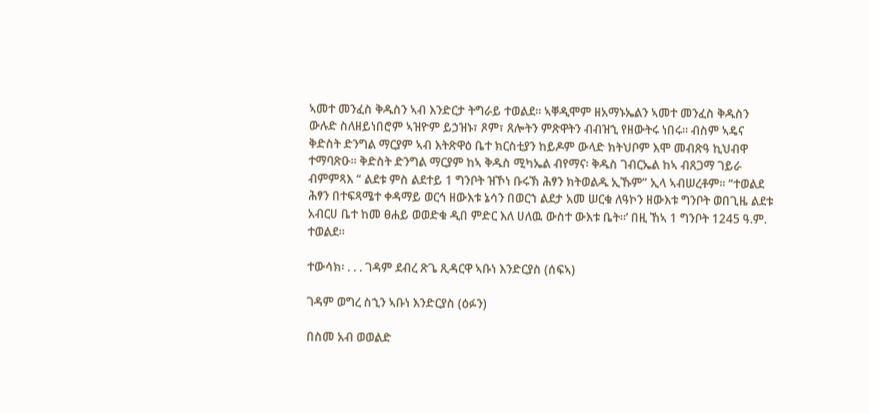ኣመተ መንፈስ ቅዱስን ኣብ እንድርታ ትግራይ ተወልደ። ኣቐዲሞም ዘአማኑኤልን ኣመተ መንፈስ ቅዱስን ውሉድ ስለዘይነበሮም ኣዝዮም ይኃዝኑ፣ ጾም፣ ጸሎትን ምጽዋትን ብብዝኂ የዘውትሩ ነበሩ። ብስም ኣዴና ቅድስት ድንግል ማርያም ኣብ እትጽዋዕ ቤተ ክርስቲያን ከይዶም ውላድ ክትህቦም እሞ መብጽዓ ኪህብዋ ተማባጽዑ። ቅድስት ድንግል ማርያም ከኣ ቅዱስ ሚካኤል ብየማና፡ ቅዱስ ገብርኤል ከኣ ብጸጋማ ገይራ ብምምጻእ “ ልደቱ ምስ ልደተይ 1 ግንቦት ዝኾነ ቡሩኽ ሕፃን ክትወልዱ ኢኹም” ኢላ ኣብሠረቶም። “ተወልደ ሕፃን በተፍጻሜተ ቀዳማይ ወርኅ ዘውእቱ ኔሳን በወርኀ ልደታ አመ ሠርቁ ለዓኮን ዘውእቱ ግንቦት ወበጊዜ ልደቱ አብርሀ ቤተ ከመ ፀሐይ ወወድቁ ዲበ ምድር እለ ሀለዉ ውስተ ውእቱ ቤት።’ በዚ ኸኣ 1 ግንቦት 1245 ዓ.ም. ተወልደ።

ተውሳክ፡ . . . ገዳም ደብረ ጽጌ ጺዳርዋ ኣቡነ እንድርያስ (ሰፍኣ)

ገዳም ወግረ ስኂን ኣቡነ እንድርያስ (ዕፉን)

በስመ አብ ወወልድ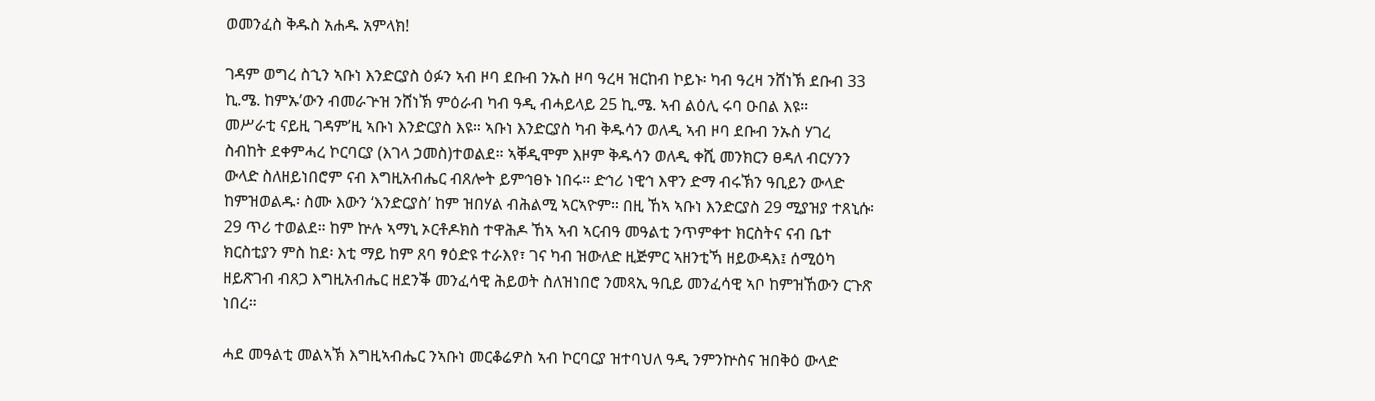ወመንፈስ ቅዱስ አሐዱ አምላክ!

ገዳም ወግረ ስኂን ኣቡነ እንድርያስ ዕፉን ኣብ ዞባ ደቡብ ንኡስ ዞባ ዓረዛ ዝርከብ ኮይኑ፡ ካብ ዓረዛ ንሸነኽ ደቡብ 33 ኪ.ሜ. ከምኡ’ውን ብመራጕዝ ንሸነኽ ምዕራብ ካብ ዓዲ ብሓይላይ 25 ኪ.ሜ. ኣብ ልዕሊ ሩባ ዑበል እዩ።
መሥራቲ ናይዚ ገዳም’ዚ ኣቡነ እንድርያስ እዩ። ኣቡነ እንድርያስ ካብ ቅዱሳን ወለዲ ኣብ ዞባ ደቡብ ንኡስ ሃገረ ስብከት ደቀምሓረ ኮርባርያ (እገላ ኃመስ)ተወልደ። ኣቐዲሞም እዞም ቅዱሳን ወለዲ ቀሺ መንክርን ፀዳለ ብርሃንን ውላድ ስለዘይነበሮም ናብ እግዚአብሔር ብጸሎት ይምኅፀኑ ነበሩ። ድኅሪ ነዊኅ እዋን ድማ ብሩኽን ዓቢይን ውላድ ከምዝወልዱ፡ ስሙ እውን ‘እንድርያስ’ ከም ዝበሃል ብሕልሚ ኣርኣዮም። በዚ ኸኣ ኣቡነ እንድርያስ 29 ሚያዝያ ተጸኒሱ፡ 29 ጥሪ ተወልደ። ከም ኵሉ ኣማኒ ኦርቶዶክስ ተዋሕዶ ኸኣ ኣብ ኣርብዓ መዓልቲ ንጥምቀተ ክርስትና ናብ ቤተ ክርስቲያን ምስ ከደ፡ እቲ ማይ ከም ጸባ ፃዕድዩ ተራእየ፣ ገና ካብ ዝውለድ ዚጅምር ኣዘንቲኻ ዘይውዳእ፤ ሰሚዕካ ዘይጽገብ ብጸጋ እግዚአብሔር ዘደንቕ መንፈሳዊ ሕይወት ስለዝነበሮ ንመጻኢ ዓቢይ መንፈሳዊ ኣቦ ከምዝኸውን ርጉጽ ነበረ።

ሓደ መዓልቲ መልኣኽ እግዚኣብሔር ንኣቡነ መርቆሬዎስ ኣብ ኮርባርያ ዝተባህለ ዓዲ ንምንኵስና ዝበቅዕ ውላድ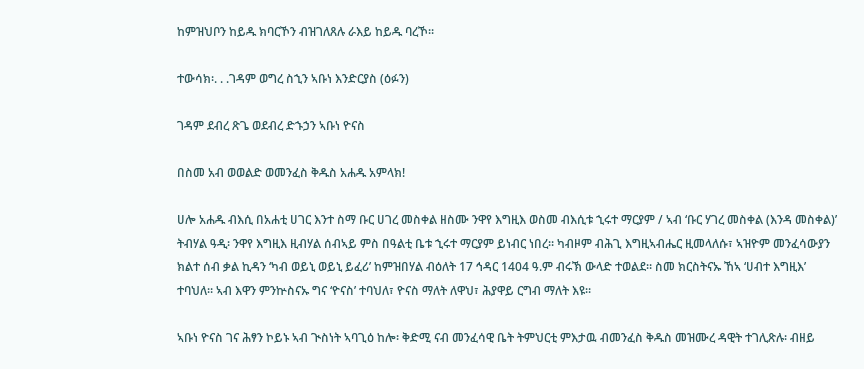ከምዝህቦን ከይዱ ክባርኾን ብዝገለጸሉ ራእይ ከይዱ ባረኾ።

ተውሳክ፡. . .ገዳም ወግረ ስኂን ኣቡነ እንድርያስ (ዕፉን)

ገዳም ደብረ ጽጌ ወደብረ ድኁኃን ኣቡነ ዮናስ

በስመ አብ ወወልድ ወመንፈስ ቅዱስ አሐዱ አምላክ!

ሀሎ አሐዱ ብእሲ በአሐቲ ሀገር እንተ ስማ ቡር ሀገረ መስቀል ዘስሙ ንዋየ እግዚእ ወስመ ብእሲቱ ኂሩተ ማርያም / ኣብ ‘ቡር ሃገረ መስቀል (እንዳ መስቀል)’ ትብሃል ዓዲ፡ ንዋየ እግዚእ ዚብሃል ሰብኣይ ምስ በዓልቲ ቤቱ ኂሩተ ማርያም ይነብር ነበረ። ካብዞም ብሕጊ እግዚኣብሔር ዚመላለሱ፣ ኣዝዮም መንፈሳውያን ክልተ ሰብ ቃል ኪዳን ‘ካብ ወይኒ ወይኒ ይፈሪ’ ከምዝበሃል ብዕለት 17 ኅዳር 1404 ዓ.ም ብሩኽ ውላድ ተወልደ። ስመ ክርስትናኡ ኸኣ ‘ሀብተ እግዚእ’ ተባህለ። ኣብ እዋን ምንኵስናኡ ግና ‘ዮናስ’ ተባህለ፣ ዮናስ ማለት ለዋህ፣ ሕያዋይ ርግብ ማለት እዩ።

ኣቡነ ዮናስ ገና ሕፃን ኮይኑ ኣብ ጒስነት ኣባጊዕ ከሎ፡ ቅድሚ ናብ መንፈሳዊ ቤት ትምህርቲ ምእታዉ ብመንፈስ ቅዱስ መዝሙረ ዳዊት ተገሊጽሉ፡ ብዘይ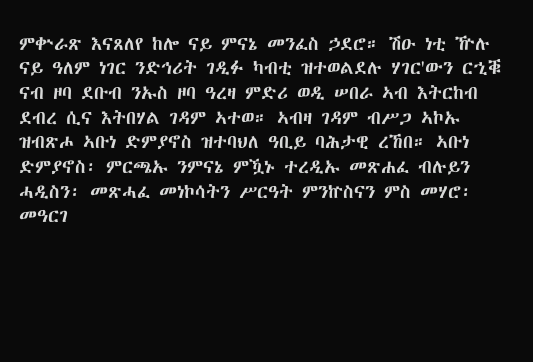ምቍራጽ እናጸለየ ከሎ ናይ ምናኔ መንፈስ ኃደሮ። ሽዑ ነቲ ዅሉ ናይ ዓለም ነገር ንድኅሪት ገዲፉ ካብቲ ዝተወልደሉ ሃገር'ውን ርኂቑ ናብ ዞባ ደቡብ ንኡስ ዞባ ዓረዛ ምድሪ ወዲ ሠበራ ኣብ እትርከብ ደብረ ሲና እትበሃል ገዳም ኣተወ። ኣብዛ ገዳም ብሥጋ ኣኮኡ ዝብጽሖ ኣቡነ ድምያኖስ ዝተባህለ ዓቢይ ባሕታዊ ረኸበ። ኣቡነ ድምያኖስ፡ ምርጫኡ ንምናኔ ምዃኑ ተረዲኡ መጽሐፈ ብሉይን ሓዲስን፡ መጽሓፈ መነኮሳትን ሥርዓት ምንኵስናን ምስ መሃሮ፡ መዓርገ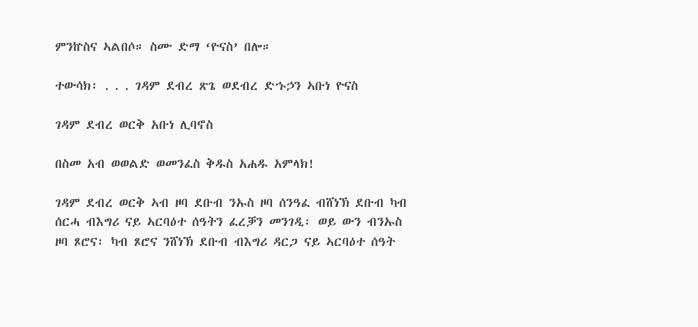ምንኵስና ኣልበሶ። ስሙ ድማ ‘ዮናስ’ በሎ።

ተውሳክ፡ . . . ገዳም ደብረ ጽጌ ወደብረ ድኁኃን ኣቡነ ዮናስ

ገዳም ደብረ ወርቅ አቡነ ሊባኖስ

በስመ አብ ወወልድ ወመንፈስ ቅዱስ አሐዱ አምላክ!

ገዳም ደብረ ወርቅ ኣብ ዞባ ደቡብ ንኡስ ዞባ ሰንዓፈ ብሸነኽ ደቡብ ካብ ሰርሓ ብእግሪ ናይ ኣርባዕተ ሰዓትን ፈረቓን መንገዲ፡ ወይ ውን ብንኡስ ዞባ ጾሮና፡ ካብ ጾሮና ንሸነኽ ደቡብ ብእግሪ ዳርጋ ናይ ኣርባዕተ ሰዓት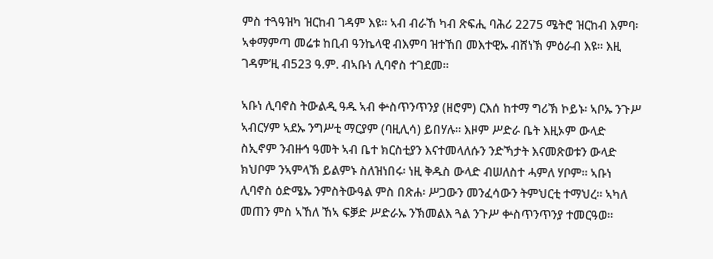ምስ ተጓዓዝካ ዝርከብ ገዳም እዩ። ኣብ ብራኸ ካብ ጽፍሒ ባሕሪ 2275 ሜትሮ ዝርከብ እምባ፡ ኣቀማምጣ መሬቱ ከቢብ ዓንኬላዊ ብእምባ ዝተኸበ መእተዊኡ ብሸነኽ ምዕራብ እዩ። እዚ ገዳም’ዚ ብ523 ዓ.ም. ብኣቡነ ሊባኖስ ተገደመ።

ኣቡነ ሊባኖስ ትውልዲ ዓዱ ኣብ ቍስጥንጥንያ (ዘሮም) ርእሰ ከተማ ግሪኽ ኮይኑ፡ ኣቦኡ ንጉሥ ኣብርሃም ኣደኡ ንግሥቲ ማርያም (ባዚሊሳ) ይበሃሉ። እዞም ሥድራ ቤት እዚኦም ውላድ ስኢኖም ንብዙኅ ዓመት ኣብ ቤተ ክርስቲያን እናተመላለሱን ንድኻታት እናመጽወቱን ውላድ ክህቦም ንኣምላኽ ይልምኑ ስለዝነበሩ፡ ነዚ ቅዱስ ውላድ ብሠለስተ ሓምለ ሃቦም። ኣቡነ ሊባኖስ ዕድሜኡ ንምስትውዓል ምስ በጽሐ፡ ሥጋውን መንፈሳውን ትምህርቲ ተማህረ። ኣካለ መጠን ምስ ኣኸለ ኸኣ ፍቓድ ሥድራኡ ንኽመልእ ጓል ንጉሥ ቍስጥንጥንያ ተመርዓወ።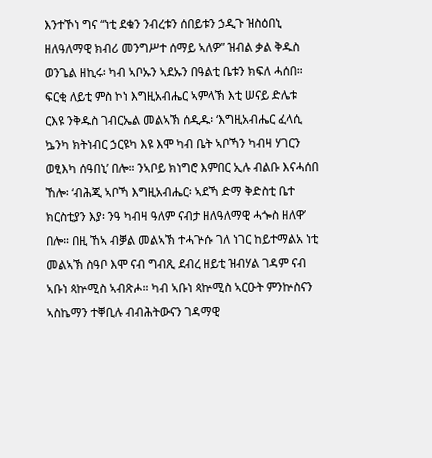እንተኾነ ግና “ነቲ ደቁን ንብረቱን ሰበይቱን ኃዲጉ ዝስዕበኒ ዘለዓለማዊ ክብሪ መንግሥተ ሰማይ ኣለዎ” ዝብል ቃል ቅዱስ ወንጌል ዘኪሩ፡ ካብ ኣቦኡን ኣደኡን በዓልቲ ቤቱን ክፍለ ሓሰበ። ፍርቂ ለይቲ ምስ ኮነ እግዚአብሔር ኣምላኽ እቲ ሠናይ ድሌቱ ርእዩ ንቅዱስ ገብርኤል መልኣኽ ሰዲዱ፡ ‘እግዚአብሔር ፈላሲ ኴንካ ክትነብር ኃርዩካ እዩ እሞ ካብ ቤት ኣቦኻን ካብዛ ሃገርን ወፂእካ ሰዓበኒ’ በሎ። ንኣቦይ ክነግሮ እምበር ኢሉ ብልቡ እናሓሰበ ኸሎ፡ ‘ብሕጂ ኣቦኻ እግዚአብሔር፡ ኣደኻ ድማ ቅድስቲ ቤተ ክርስቲያን እያ፡ ንዓ ካብዛ ዓለም ናብታ ዘለዓለማዊ ሓጐስ ዘለዋ’ በሎ። በዚ ኸኣ ብቓል መልኣኽ ተሓጕሱ ገለ ነገር ከይተማልአ ነቲ መልኣኽ ስዓቦ እሞ ናብ ግብጺ ደብረ ዘይቲ ዝብሃል ገዳም ናብ ኣቡነ ጳኵሚስ ኣብጽሖ። ካብ ኣቡነ ጳኵሚስ ኣርዑት ምንኵስናን ኣስኬማን ተቐቢሉ ብብሕትውናን ገዳማዊ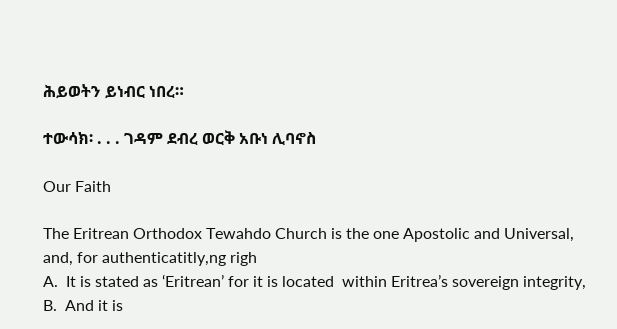ሕይወትን ይነብር ነበረ።

ተውሳክ፡ . . . ገዳም ደብረ ወርቅ አቡነ ሊባኖስ

Our Faith

The Eritrean Orthodox Tewahdo Church is the one Apostolic and Universal, and, for authenticatitly,ng righ
A.  It is stated as ‘Eritrean’ for it is located  within Eritrea’s sovereign integrity,
B.  And it is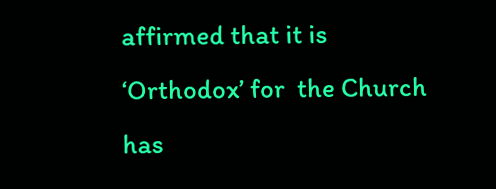affirmed that it is ‘Orthodox’ for  the Church has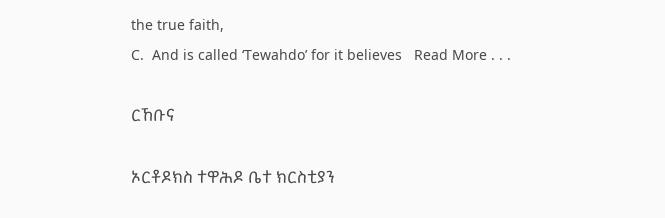the true faith,
C.  And is called ‘Tewahdo’ for it believes   Read More . . .

ርኸቡና

ኦርቶዶክስ ተዋሕዶ ቤተ ክርስቲያን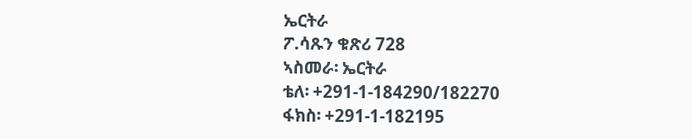ኤርትራ
ፖ.ሳጹን ቁጽሪ 728
ኣስመራ፡ ኤርትራ
ቴለ፡ +291-1-184290/182270
ፋክስ፡ +291-1-182195